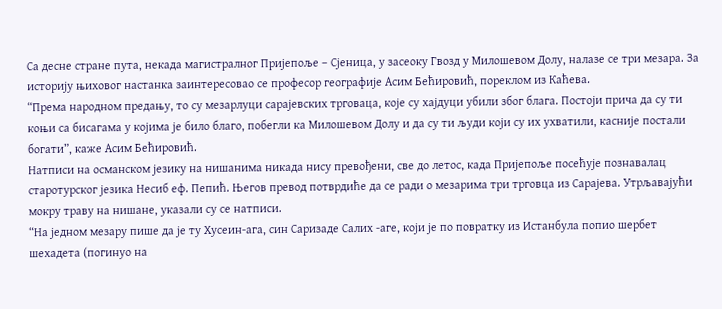Са десне стране пута, некада магистралног Пријепоље – Сјеница, у засеоку Гвозд у Милошевом Долу, налазе се три мезара. За историју њиховог настанка заинтересовао се професор географије Асим Бећировић, пореклом из Каћева.
“Према народном предању, то су мезарлуци сарајевских трговаца, које су хајдуци убили због блага. Постоји прича да су ти коњи са бисагама у којима је било благо, побегли ка Милошевом Долу и да су ти људи који су их ухватили, касније постали богати”, каже Асим Бећирoвић.
Натписи на османском језику на нишанима никада нису превођени, све до летос, када Пријепоље посећује познавалац старотурског језика Несиб еф. Пепић. Његов превод потврдиће да се ради о мезарима три трговца из Сарајева. Утрљавајући мокру траву на нишане, указали су се натписи.
“На једном мезару пише да је ту Хусеин-ага, син Саризаде Салих -аге, који је по повратку из Истанбула попио шербет шехадета (погинуо на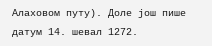Алаховом путу). Доле још пише датум 14. шевал 1272.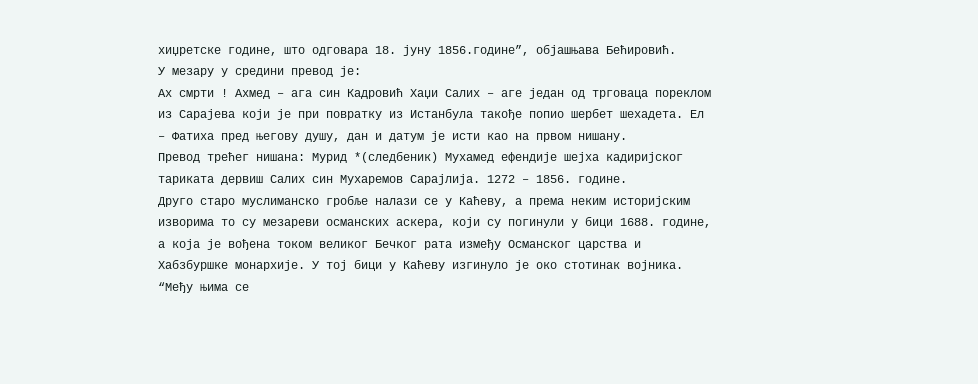хиџретске године, што одговара 18. јуну 1856.године”, објашњава Бећировић.
У мезару у средини превод је:
Ах смрти ! Ахмед – ага син Кадровић Хаџи Салих – аге један од трговаца пореклом из Сарајева који је при повратку из Истанбула такође попио шербет шехадета. Ел – Фатиха пред његову душу, дан и датум је исти као на првом нишану.
Превод трећег нишана: Мурид *(следбеник) Мухамед ефендије шејха кадиријског тариката дервиш Салих син Мухаремов Сарајлија. 1272 – 1856. године.
Друго старо муслиманско гробље налази се у Каћеву, а према неким историјским изворима то су мезареви османских аскера, који су погинули у бици 1688. године, а која је вођена током великог Бечког рата између Османског царства и Хабзбуршке монархије. У тој бици у Каћеву изгинуло је око стотинак војника.
“Међу њима се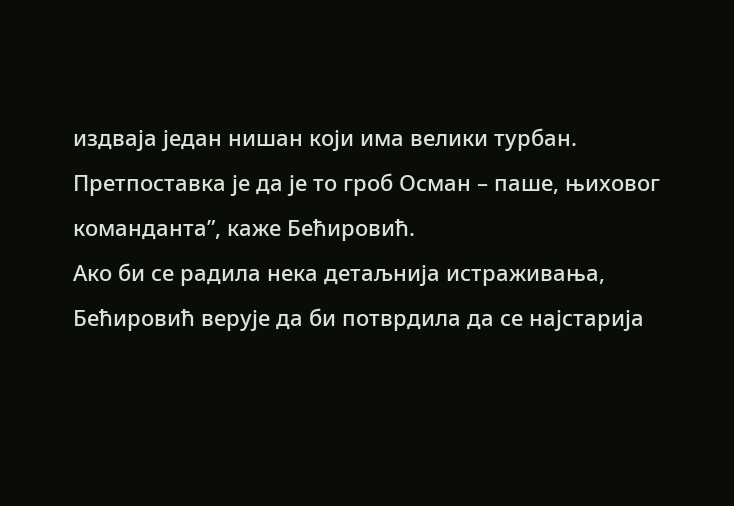издваја један нишан који има велики турбан. Претпоставка је да је то гроб Осман – паше, њиховог команданта”, каже Бећировић.
Ако би се радила нека детаљнија истраживања, Бећировић верује да би потврдила да се најстарија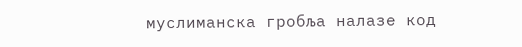муслиманска гробља налазе код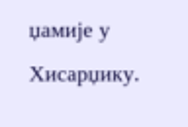џамије у Хисарџику.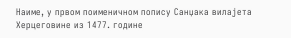Наиме, у првом поименичном попису Санџака вилајета Херцеговине из 1477. године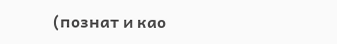(познат и као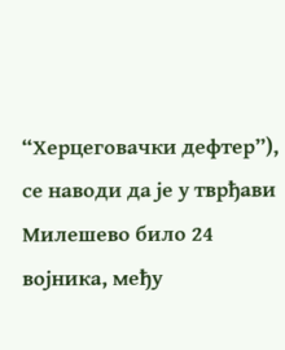“Херцеговачки дефтер”), се наводи да је у тврђави Милешево било 24 војника, међу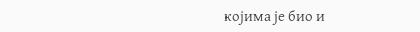којима је био и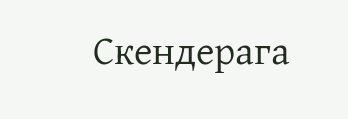Скендерага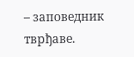– заповедник тврђаве.